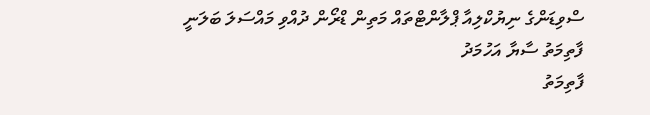ސްވިޑަންގެ ނިޔުކްލިއާ ޕްލާންޓްތައް މަތިން ޑްރޯން ދުއްވި މައްސަލަ ބަލަނީ
ފާތިމަތު ސާޔާ އަހުމަދު
ފާތިމަތު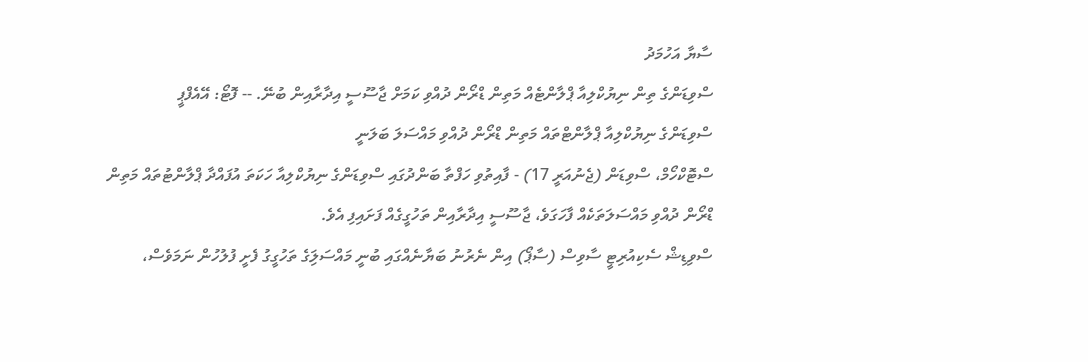ސާޔާ އަހުމަދު
ސްވިޑަންގެ ތިން ނިޔުކްލިއާ ޕްލާންޓެއް މަތިން ޑްރޯން ދުއްވި ކަމަށް ޖާސޫސީ އިދާރާއިން ބުނޭ. -- ފޮޓޯ: އޭއެފްޕީ
ސްވިޑަންގެ ނިޔުކްލިއާ ޕްލާންޓްތައް މަތިން ޑްރޯން ދުއްވި މައްސަލަ ބަލަނީ
ސްޓޮކްހޯމް، ސްވިޑަން (ޖެނުއަރީ 17) - ފާއިތުވި ހަފްތާ ބަންދުގައި ސްވިޑަންގެ ނިޔުކްލިއާ ހަކަތަ އުފައްދާ ޕްލާންޓުތައް މަތިން ޑްރޯން ދުއްވި މައްސަލަތަކެއް ފާހަގަވެ، ޖާސޫސީ އިދާރާއިން ތަހުގީގެއް ފަށައިފި އެވެ.
ސްވިޑިޝް ސެކިއުރިޓީ ސާވިސް (ސާޕޯ) އިން ނެރުނު ބަޔާނެއްގައި ބުނީ މައްސަލަިގެ ތަހުގީގު ފެށީ ފުލުހުން ނަމަވެސް،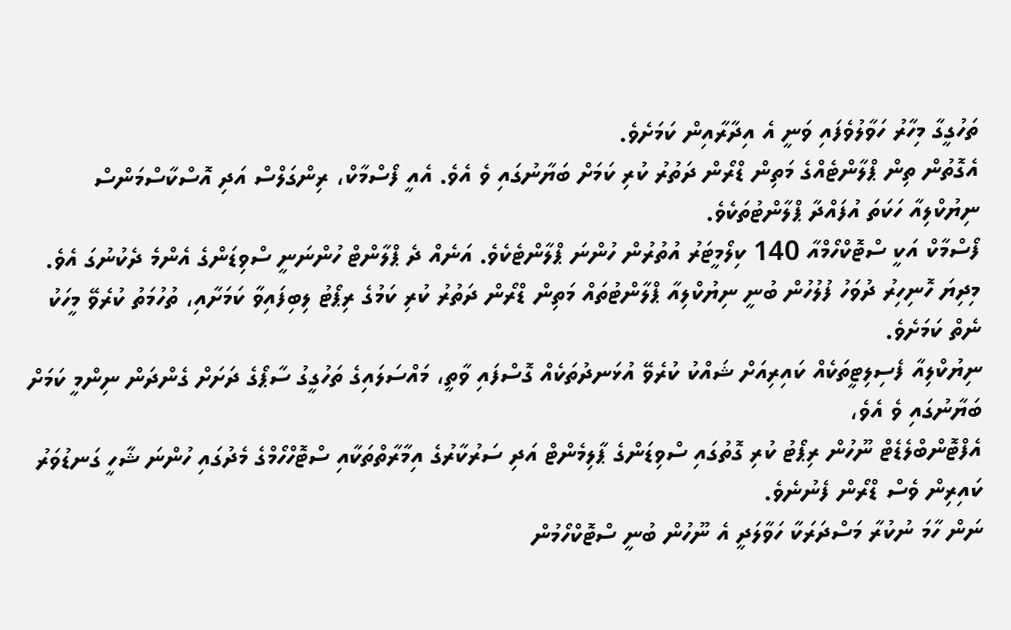ތަހުގީގާ މިހާރު ހަވާލުވެފައި ވަނީ އެ އިދާރާއިން ކަމަށެވެ.
އެގޮތުން ތިން ޕްލާންޓެއްގެ މަތިން ޑްރޯން ދަތުރު ކުރި ކަމަށް ބަޔާނުގައި ވެ އެވެ. އެއީ ފޯސްމާކް، ރިންގަލްސް އަދި އޮސްކާސްމަންސް ނިޔުކްލިއާ ހަކަތަ އުފައްދާ ޕްލާންޓުތަކެވެ.
ފޯސްމާކް އަކީ ސްޓޮކްހޯމްއާ 140 ކިލޯމީޓަރު އުތުރުން ހުންނަ ޕްލާންޓެކެވެ. އަނެއް ދެ ޕްލާންޓް ހުންނަނީ ސްވިޑަންގެ އެންމެ ދެކުނުގަ އެވެ.
މިދިޔަ ހޮނިހިރު ދުވަހު ފުލުހުން ބުނީ ނިޔުކްލިއާ ޕްލާންޓުތައް މަތިން ޑްރޯން ދަތުރު ކުރި ކަމުގެ ރިޕޯޓު ލިބިފައިވާ ކަމަށާއި، ތުހުމަތު ކުރެވޭ މީހަކު ނެތް ކަމަށެވެ.
ނިޔުކްލިއާ ފެސިލިޓީތަކެއް ކައިރިއަށް ޝައްކު ކުރެވޭ އުޅަނދުތަކެއް ގޮސްފައި ވާތީ، މައްސަލައިގެ ތަހުގީގު ސާޕޯގެ ދަށަށް ގެންދަން ނިންމީ ކަމަށް ބަޔާނުގައި ވެ އެވެ،
އެފްޓޮންބްލެޑެޓް ނޫހުން ރިޕޯޓު ކުރި ގޮތުގައި ސްވިޑަންގެ ޕާލިމެންޓް އަދި ސަރުކާރުގެ އިމާރާތްތަކާއި ސްޓޮހްހޯމްގެ މެދުގައި ހުންނަ ޝާހީ ގަނޑުވަރު ކައިރިން ވެސް ޑްރޯން ފެނުނެވެ.
ނަން ހާމަ ނުކުރާ މަސްދަރަކާ ހަވާލަދީ އެ ނޫހުން ބުނީ ސްޓޮކްހޯމުން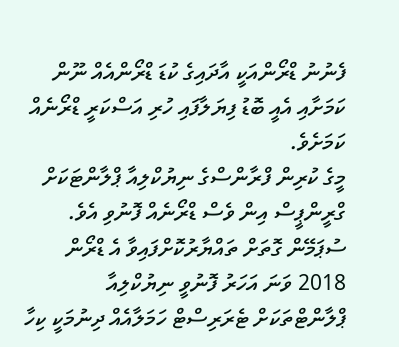ފެނުނު ޑްރޯންއަކީ އާދައިގެ ކުޑަ ޑްރޯންއެއް ނޫން ކަމަށާއި އެއީ ބޮޑު ފިޔަލާފައި ހުރި އަސްކަރީ ޑްރޯނެއް ކަމަށެވެ.
މީގެ ކުރިން ފްރާންސްގެ ނިޔުކްލިއާ ޕްލާންޓަކަށް ގްރީންޕީސް އިން ވެސް ޑްރޯނެއް ފޮނުވި އެވެ. ސުޕަމޭން ގޮތަށް ތައްޔާރުކޮށްފައިވާ އެ ޑްރޯން 2018 ވަނަ އަހަރު ފޮނުވީ ނިޔުކްލިއާ ޕްލާންޓްތަކަށް ޓެރަރިސްޓް ހަމަލާއެއް ދިނުމަކީ ކިހާ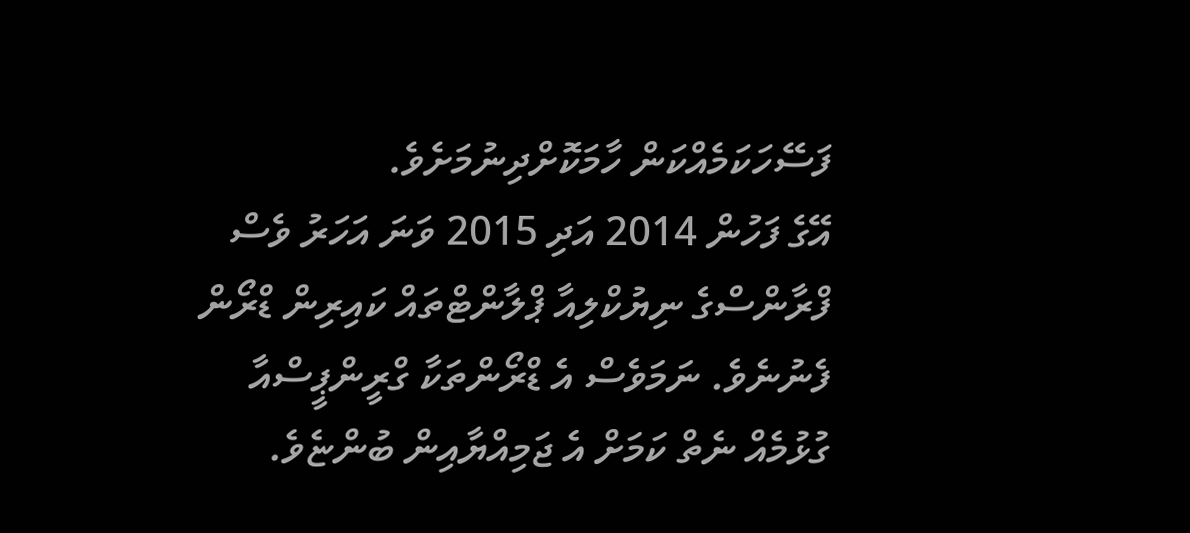ފަސޭހަކަމެއްކަން ހާމަކޮށްދިނުމަށެވެ.
އޭގެ ފަހުން 2014 އަދި 2015 ވަނަ އަހަރު ވެސް ފްރާންސްގެ ނިޔުކްލިއާ ޕްލާންޓްތައް ކައިރިން ޑްރޯން ފެނުނެވެ. ނަމަވެސް އެ ޑްރޯންތަކާ ގްރީންޕީސްއާ ގުޅުމެއް ނެތް ކަމަށް އެ ޖަމިއްޔާއިން ބުންޏެވެ.